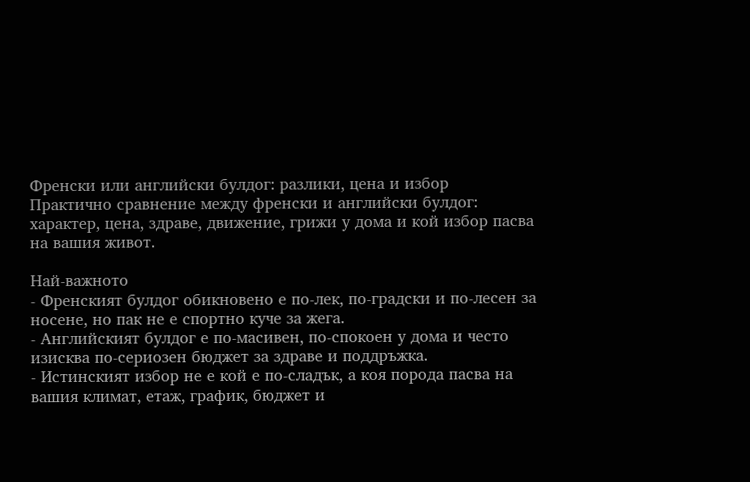Френски или английски булдог: разлики, цена и избор
Практично сравнение между френски и английски булдог: характер, цена, здраве, движение, грижи у дома и кой избор пасва на вашия живот.

Най-важното
- Френският булдог обикновено е по-лек, по-градски и по-лесен за носене, но пак не е спортно куче за жега.
- Английският булдог е по-масивен, по-спокоен у дома и често изисква по-сериозен бюджет за здраве и поддръжка.
- Истинският избор не е кой е по-сладък, а коя порода пасва на вашия климат, етаж, график, бюджет и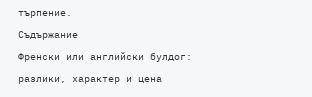търпение.
Съдържание
Френски или английски булдог: разлики, характер и цена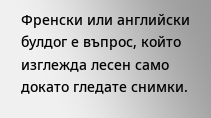Френски или английски булдог е въпрос, който изглежда лесен само докато гледате снимки.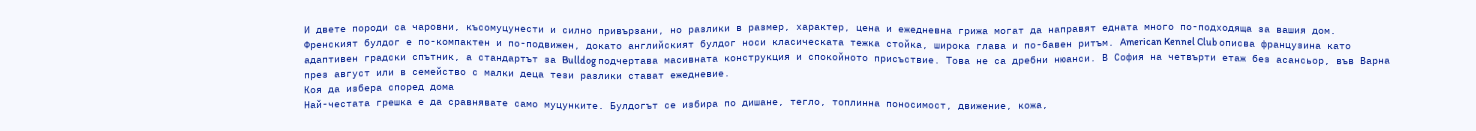И двете породи са чаровни, късомуцунести и силно привързани, но разлики в размер, характер, цена и ежедневна грижа могат да направят едната много по-подходяща за вашия дом.
Френският булдог е по-компактен и по-подвижен, докато английският булдог носи класическата тежка стойка, широка глава и по-бавен ритъм. American Kennel Club описва французина като адаптивен градски спътник, а стандартът за Bulldog подчертава масивната конструкция и спокойното присъствие. Това не са дребни нюанси. В София на четвърти етаж без асансьор, във Варна през август или в семейство с малки деца тези разлики стават ежедневие.
Коя да избера според дома
Най-честата грешка е да сравнявате само муцунките. Булдогът се избира по дишане, тегло, топлинна поносимост, движение, кожа,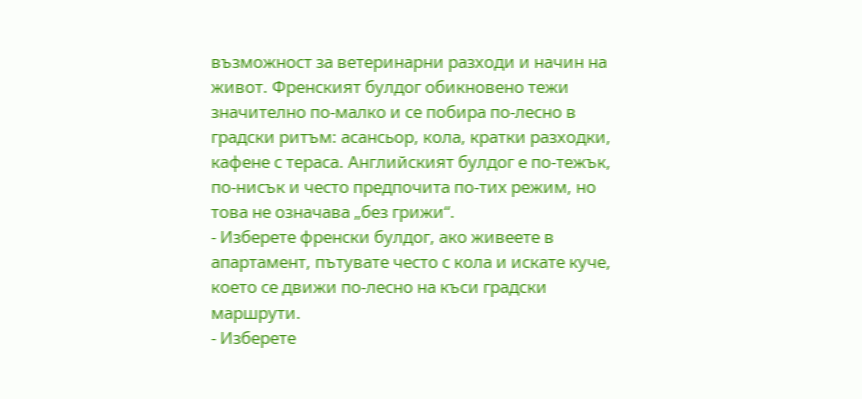възможност за ветеринарни разходи и начин на живот. Френският булдог обикновено тежи значително по-малко и се побира по-лесно в градски ритъм: асансьор, кола, кратки разходки, кафене с тераса. Английският булдог е по-тежък, по-нисък и често предпочита по-тих режим, но това не означава „без грижи“.
- Изберете френски булдог, ако живеете в апартамент, пътувате често с кола и искате куче, което се движи по-лесно на къси градски маршрути.
- Изберете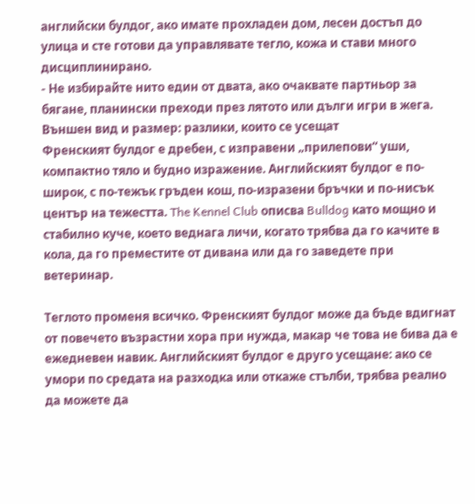английски булдог, ако имате прохладен дом, лесен достъп до улица и сте готови да управлявате тегло, кожа и стави много дисциплинирано.
- Не избирайте нито един от двата, ако очаквате партньор за бягане, планински преходи през лятото или дълги игри в жега.
Външен вид и размер: разлики, които се усещат
Френският булдог е дребен, с изправени „прилепови“ уши, компактно тяло и будно изражение. Английският булдог е по-широк, с по-тежък гръден кош, по-изразени бръчки и по-нисък център на тежестта. The Kennel Club описва Bulldog като мощно и стабилно куче, което веднага личи, когато трябва да го качите в кола, да го преместите от дивана или да го заведете при ветеринар.

Теглото променя всичко. Френският булдог може да бъде вдигнат от повечето възрастни хора при нужда, макар че това не бива да е ежедневен навик. Английският булдог е друго усещане: ако се умори по средата на разходка или откаже стълби, трябва реално да можете да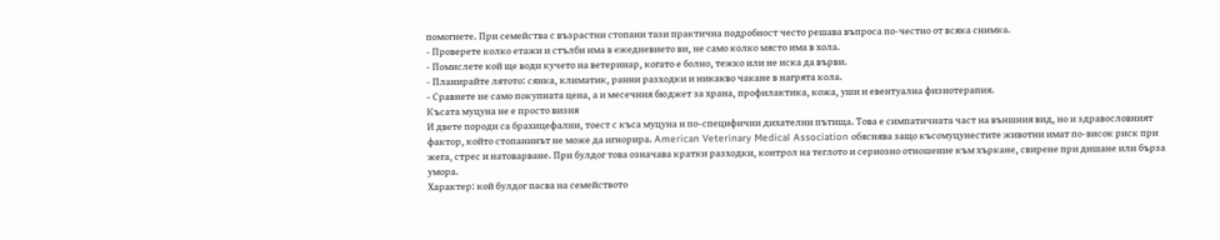помогнете. При семейства с възрастни стопани тази практична подробност често решава въпроса по-честно от всяка снимка.
- Проверете колко етажи и стълби има в ежедневието ви, не само колко място има в хола.
- Помислете кой ще води кучето на ветеринар, когато е болно, тежко или не иска да върви.
- Планирайте лятото: сянка, климатик, ранни разходки и никакво чакане в нагрята кола.
- Сравнете не само покупната цена, а и месечния бюджет за храна, профилактика, кожа, уши и евентуална физиотерапия.
Късата муцуна не е просто визия
И двете породи са брахицефални, тоест с къса муцуна и по-специфични дихателни пътища. Това е симпатичната част на външния вид, но и здравословният фактор, който стопанинът не може да игнорира. American Veterinary Medical Association обяснява защо късомуцунестите животни имат по-висок риск при жега, стрес и натоварване. При булдог това означава кратки разходки, контрол на теглото и сериозно отношение към хъркане, свирене при дишане или бърза умора.
Характер: кой булдог пасва на семейството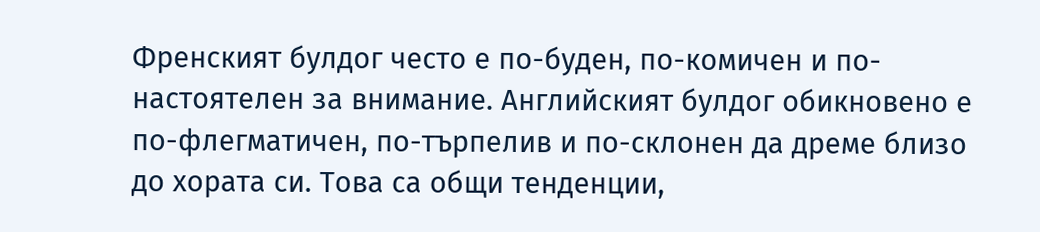Френският булдог често е по-буден, по-комичен и по-настоятелен за внимание. Английският булдог обикновено е по-флегматичен, по-търпелив и по-склонен да дреме близо до хората си. Това са общи тенденции,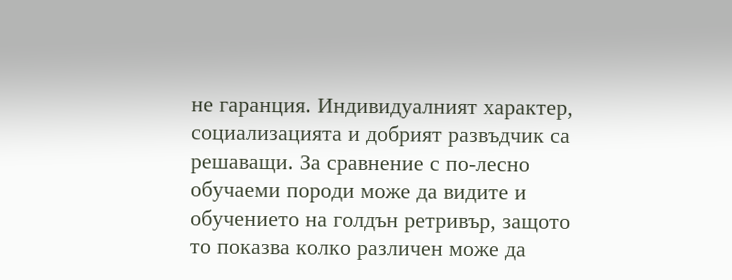не гаранция. Индивидуалният характер, социализацията и добрият развъдчик са решаващи. За сравнение с по-лесно обучаеми породи може да видите и обучението на голдън ретривър, защото то показва колко различен може да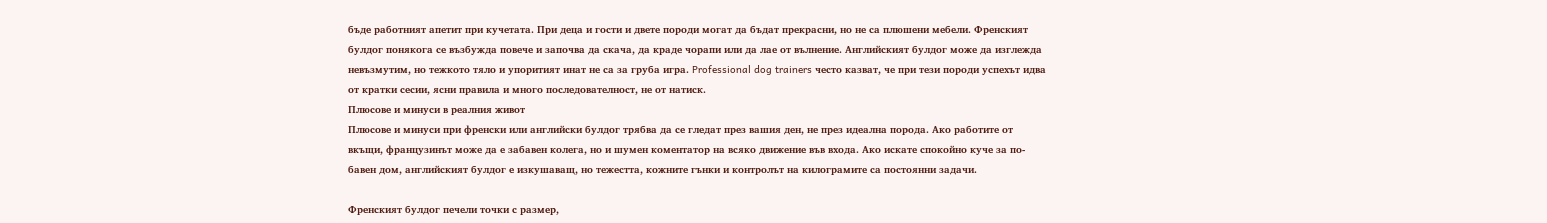бъде работният апетит при кучетата. При деца и гости и двете породи могат да бъдат прекрасни, но не са плюшени мебели. Френският булдог понякога се възбужда повече и започва да скача, да краде чорапи или да лае от вълнение. Английският булдог може да изглежда невъзмутим, но тежкото тяло и упоритият инат не са за груба игра. Professional dog trainers често казват, че при тези породи успехът идва от кратки сесии, ясни правила и много последователност, не от натиск.
Плюсове и минуси в реалния живот
Плюсове и минуси при френски или английски булдог трябва да се гледат през вашия ден, не през идеална порода. Ако работите от вкъщи, французинът може да е забавен колега, но и шумен коментатор на всяко движение във входа. Ако искате спокойно куче за по-бавен дом, английският булдог е изкушаващ, но тежестта, кожните гънки и контролът на килограмите са постоянни задачи.

Френският булдог печели точки с размер,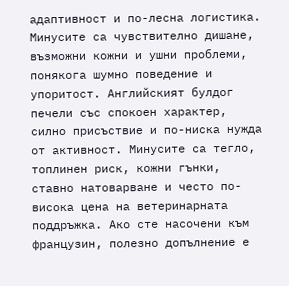адаптивност и по-лесна логистика. Минусите са чувствително дишане, възможни кожни и ушни проблеми, понякога шумно поведение и упоритост. Английският булдог печели със спокоен характер, силно присъствие и по-ниска нужда от активност. Минусите са тегло, топлинен риск, кожни гънки, ставно натоварване и често по-висока цена на ветеринарната поддръжка. Ако сте насочени към французин, полезно допълнение е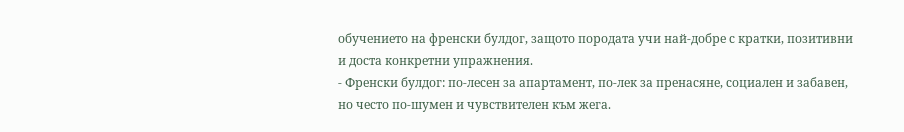обучението на френски булдог, защото породата учи най-добре с кратки, позитивни и доста конкретни упражнения.
- Френски булдог: по-лесен за апартамент, по-лек за пренасяне, социален и забавен, но често по-шумен и чувствителен към жега.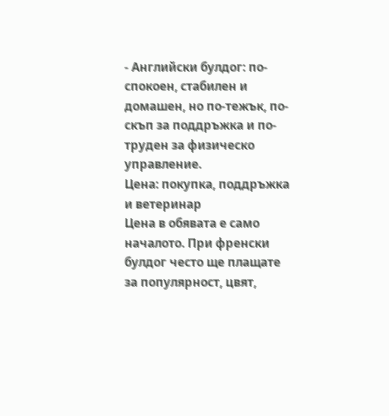- Английски булдог: по-спокоен, стабилен и домашен, но по-тежък, по-скъп за поддръжка и по-труден за физическо управление.
Цена: покупка, поддръжка и ветеринар
Цена в обявата е само началото. При френски булдог често ще плащате за популярност, цвят,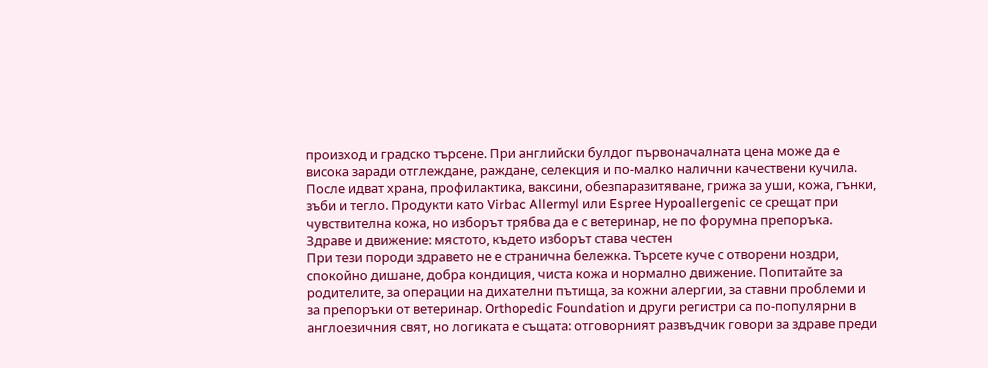произход и градско търсене. При английски булдог първоначалната цена може да е висока заради отглеждане, раждане, селекция и по-малко налични качествени кучила. После идват храна, профилактика, ваксини, обезпаразитяване, грижа за уши, кожа, гънки, зъби и тегло. Продукти като Virbac Allermyl или Espree Hypoallergenic се срещат при чувствителна кожа, но изборът трябва да е с ветеринар, не по форумна препоръка.
Здраве и движение: мястото, където изборът става честен
При тези породи здравето не е странична бележка. Търсете куче с отворени ноздри, спокойно дишане, добра кондиция, чиста кожа и нормално движение. Попитайте за родителите, за операции на дихателни пътища, за кожни алергии, за ставни проблеми и за препоръки от ветеринар. Orthopedic Foundation и други регистри са по-популярни в англоезичния свят, но логиката е същата: отговорният развъдчик говори за здраве преди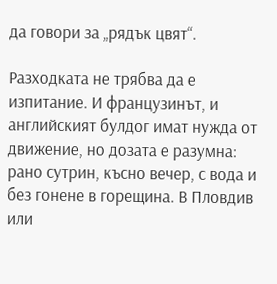да говори за „рядък цвят“.

Разходката не трябва да е изпитание. И французинът, и английският булдог имат нужда от движение, но дозата е разумна: рано сутрин, късно вечер, с вода и без гонене в горещина. В Пловдив или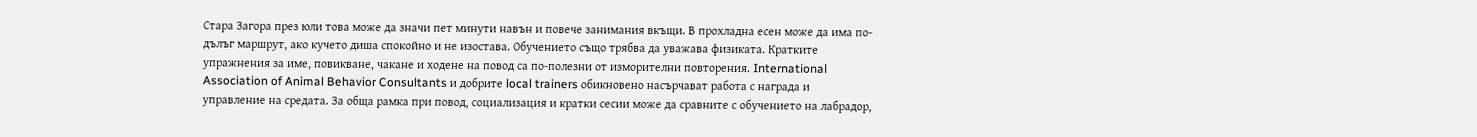Стара Загора през юли това може да значи пет минути навън и повече занимания вкъщи. В прохладна есен може да има по-дълъг маршрут, ако кучето диша спокойно и не изостава. Обучението също трябва да уважава физиката. Кратките упражнения за име, повикване, чакане и ходене на повод са по-полезни от изморителни повторения. International Association of Animal Behavior Consultants и добрите local trainers обикновено насърчават работа с награда и управление на средата. За обща рамка при повод, социализация и кратки сесии може да сравните с обучението на лабрадор,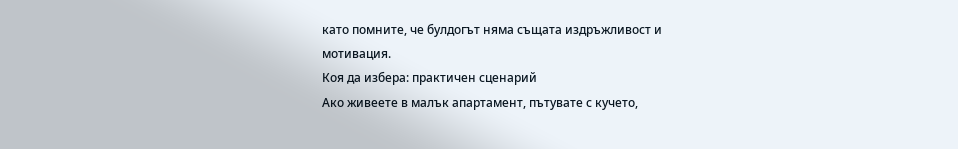като помните, че булдогът няма същата издръжливост и мотивация.
Коя да избера: практичен сценарий
Ако живеете в малък апартамент, пътувате с кучето,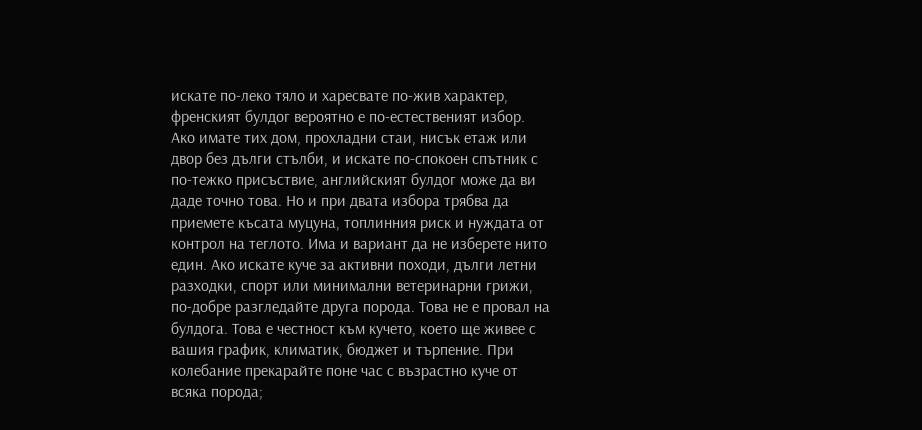искате по-леко тяло и харесвате по-жив характер, френският булдог вероятно е по-естественият избор. Ако имате тих дом, прохладни стаи, нисък етаж или двор без дълги стълби, и искате по-спокоен спътник с по-тежко присъствие, английският булдог може да ви даде точно това. Но и при двата избора трябва да приемете късата муцуна, топлинния риск и нуждата от контрол на теглото. Има и вариант да не изберете нито един. Ако искате куче за активни походи, дълги летни разходки, спорт или минимални ветеринарни грижи, по-добре разгледайте друга порода. Това не е провал на булдога. Това е честност към кучето, което ще живее с вашия график, климатик, бюджет и търпение. При колебание прекарайте поне час с възрастно куче от всяка порода;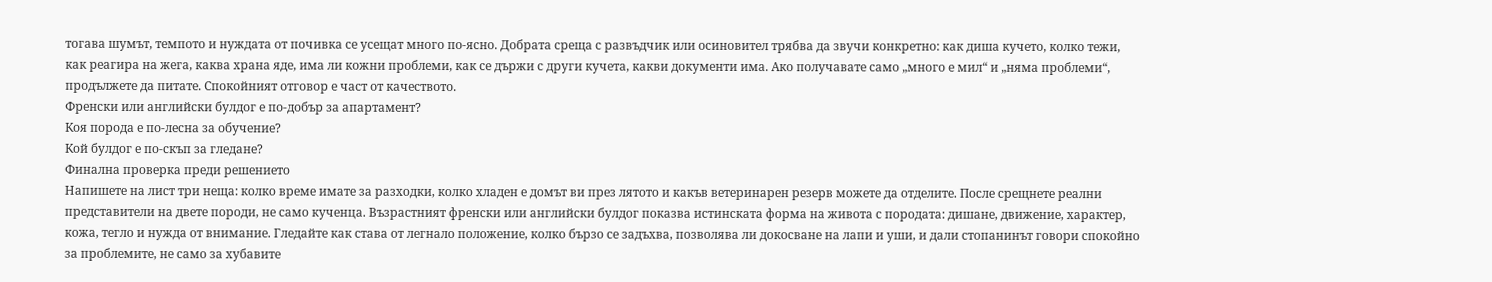тогава шумът, темпото и нуждата от почивка се усещат много по-ясно. Добрата среща с развъдчик или осиновител трябва да звучи конкретно: как диша кучето, колко тежи, как реагира на жега, каква храна яде, има ли кожни проблеми, как се държи с други кучета, какви документи има. Ако получавате само „много е мил“ и „няма проблеми“, продължете да питате. Спокойният отговор е част от качеството.
Френски или английски булдог е по-добър за апартамент?
Коя порода е по-лесна за обучение?
Кой булдог е по-скъп за гледане?
Финална проверка преди решението
Напишете на лист три неща: колко време имате за разходки, колко хладен е домът ви през лятото и какъв ветеринарен резерв можете да отделите. После срещнете реални представители на двете породи, не само кученца. Възрастният френски или английски булдог показва истинската форма на живота с породата: дишане, движение, характер, кожа, тегло и нужда от внимание. Гледайте как става от легнало положение, колко бързо се задъхва, позволява ли докосване на лапи и уши, и дали стопанинът говори спокойно за проблемите, не само за хубавите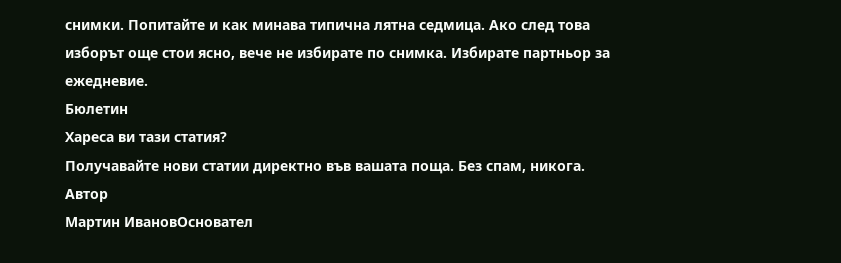снимки. Попитайте и как минава типична лятна седмица. Ако след това изборът още стои ясно, вече не избирате по снимка. Избирате партньор за ежедневие.
Бюлетин
Хареса ви тази статия?
Получавайте нови статии директно във вашата поща. Без спам, никога.
Автор
Мартин ИвановОсновател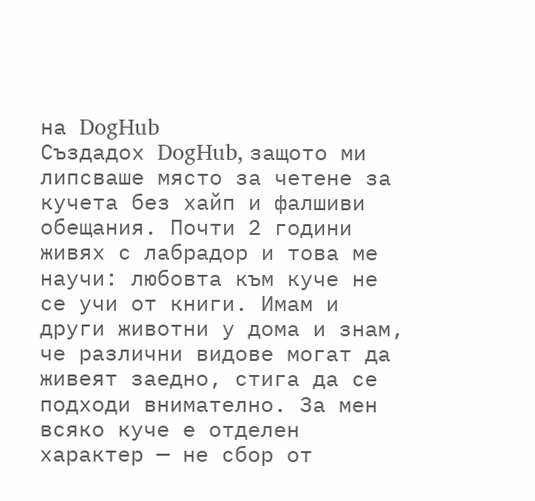на DogHub
Създадох DogHub, защото ми липсваше място за четене за кучета без хайп и фалшиви обещания. Почти 2 години живях с лабрадор и това ме научи: любовта към куче не се учи от книги. Имам и други животни у дома и знам, че различни видове могат да живеят заедно, стига да се подходи внимателно. За мен всяко куче е отделен характер — не сбор от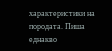характеристики на породата. Пиша еднакво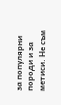за популярни породи и за метиси. Не съм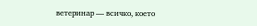ветеринар — всичко, което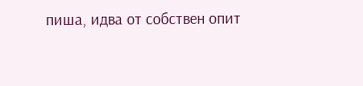пиша, идва от собствен опит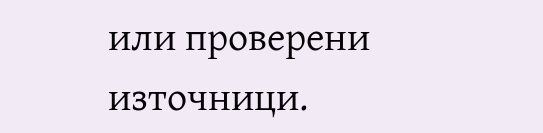или проверени източници.